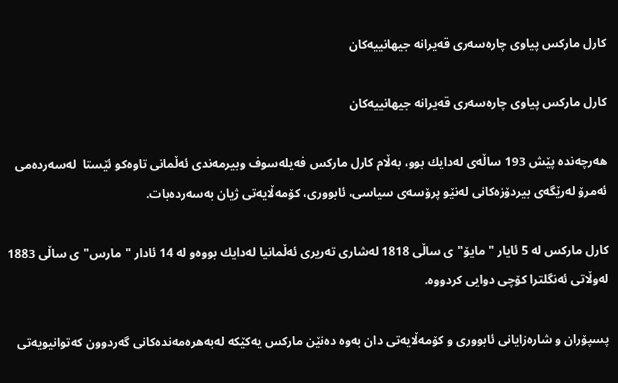كارل ماركس پیاوی چاره‌سه‌ری قه‌یرانه‌ جیهانییه‌كان

كارل ماركس پیاوی چاره‌سه‌ری قه‌یرانه‌ جیهانییه‌كان

هه‌رچه‌نده‌ پێش 193 ساڵه‌ی له‌دایك بوو، به‌ڵام كارل ماركس فه‌یله‌سوف وبیرمه‌ندی ئه‌ڵمانی تاوه‌كو ئێستا  له‌سه‌رده‌می ئه‌مرۆ له‌رێگه‌ی بیردۆزه‌كانی له‌نێو پرۆسه‌ی سیاسی، ئابووری، كۆمه‌ڵایه‌تی ژیان به‌سه‌رده‌بات.

كارل ماركس له‌ 5 ئایار "مایۆ"ی ساڵی 1818 له‌شاری ته‌ریری ئه‌ڵمانیا له‌دایك بووه‌و له‌ 14 ئادار "مارس"ی ساڵی 1883 له‌وڵاتی ئه‌نگلترا كۆچی دوایی كردووه‌.

پسپۆران و شاره‌زایانی ئابووری و كۆمه‌ڵایه‌تی دان به‌وه‌ ده‌نێن ماركس یه‌كێكه‌ له‌به‌هره‌مه‌نده‌كانی گه‌ردوون كه‌توانیویه‌تی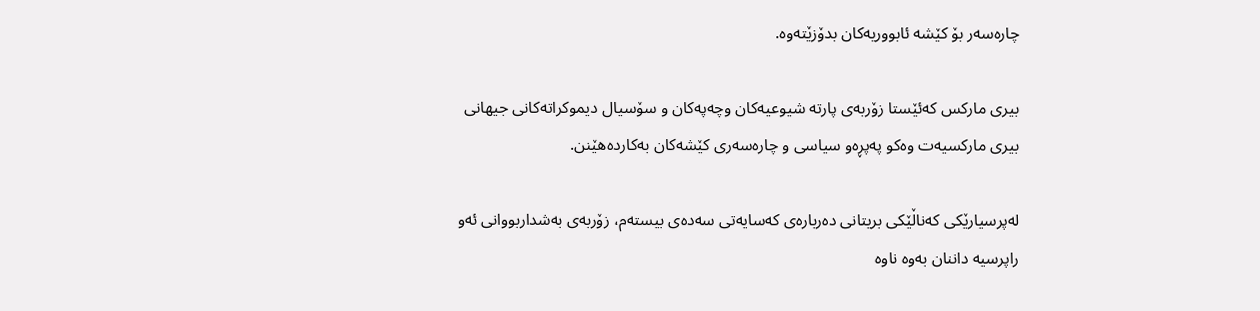چاره‌سه‌ر بۆ كێشه‌ ئابووریه‌كان بدۆزێته‌وه‌.

بیری ماركس كه‌ئێستا زۆربه‌ی پارته‌ شیوعیه‌كان وچه‌په‌كان و سۆسیال دیموكراته‌كانی جیهانی بیری ماركسیه‌ت وه‌كو په‌پڕه‌و سیاسی و چاره‌سه‌ری كێشه‌كان به‌كارده‌هێنن.

له‌پرسیارێكی كه‌ناڵێكی بریتانی ده‌رباره‌ی كه‌سایه‌تی سه‌ده‌ی بیسته‌م، زۆربه‌ی به‌شداربووانی ئه‌و راپرسیه‌ داننان به‌وه‌ ناوه‌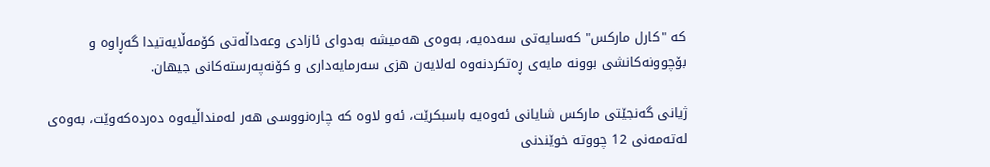كه‌ "كارل ماركس" كه‌سایه‌تی سه‌ده‌یه‌، به‌وه‌ی هه‌میشه‌ به‌دوای ئازادی وعه‌داڵه‌تی كۆمه‌ڵایه‌تیدا گه‌ڕاوه‌ و بۆچوونه‌كانشی بوونه‌ مایه‌ی ڕه‌تكردنه‌وه‌ له‌لایه‌ن هزی سه‌رمایه‌داری و كۆنه‌په‌رسته‌كانی جیهان.

ژیانی گه‌نجێتی ماركس شایانی ئه‌وه‌یه‌ باسبكرێت، ئه‌و لاوه‌ كه‌ چاره‌نووسی هه‌ر له‌منداڵیه‌وه‌ ده‌رده‌كه‌وێت، به‌وه‌ی له‌ته‌مه‌نی 12 چووته‌ خوێندنی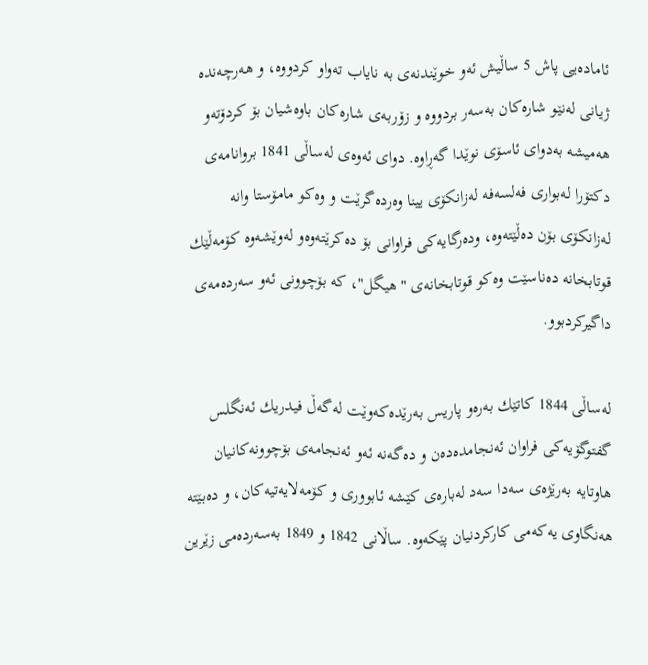ئاماده‌یی پاش 5 ساڵیش ئه‌و خوێندنه‌ی به‌ نایاب ته‌واو كردووه‌، و هه‌رچه‌نده‌ ژیانی له‌نێو شاره‌كان به‌سه‌ر بردووه‌ و زۆربه‌ی شاره‌كان باوه‌شیان بۆ كردۆته‌و هه‌میشه‌ به‌دوای ئاسۆی نوێدا گه‌ڕاوه‌. دوای ئه‌وه‌ی له‌ساڵی 1841 بروانامه‌ی دكتۆرا له‌بواری فه‌لسه‌فه‌ له‌زانكۆی یینا وه‌رده‌گرێت و وه‌كو مامۆستا وانه‌ له‌زانكۆی بۆن ده‌ڵێته‌وه‌، وده‌رگایه‌كی فراوانی بۆ ده‌كرێته‌وه‌و له‌وێشه‌وه‌ كۆمه‌ڵێك قوتابخانه‌ ده‌ناسێت وه‌كو قوتابخانه‌ی "هیگل"، كه‌ بۆچوونی ئه‌و سه‌رده‌مه‌ی داگیركردبوو.

له‌ساڵی 1844 كاتێك به‌ره‌و پاریس به‌رێده‌كه‌وێت له‌گه‌ڵ فیدریك ئه‌نگلس گفتوگۆیه‌كی فراوان ئه‌نجامده‌ده‌ن و ده‌گه‌نه‌ ئه‌و ئه‌نجامه‌ی بۆچوونه‌كانیان هاوتایه‌ به‌رێژه‌ی سه‌دا سه‌د له‌باره‌ی كێشه‌ ئابووری و كۆمه‌لایه‌تیه‌كان، و ده‌بێته‌ هه‌نگاوی یه‌كه‌می كاركردنیان پێكه‌وه‌. ساڵانی 1842 و 1849 به‌سه‌رده‌می زێرین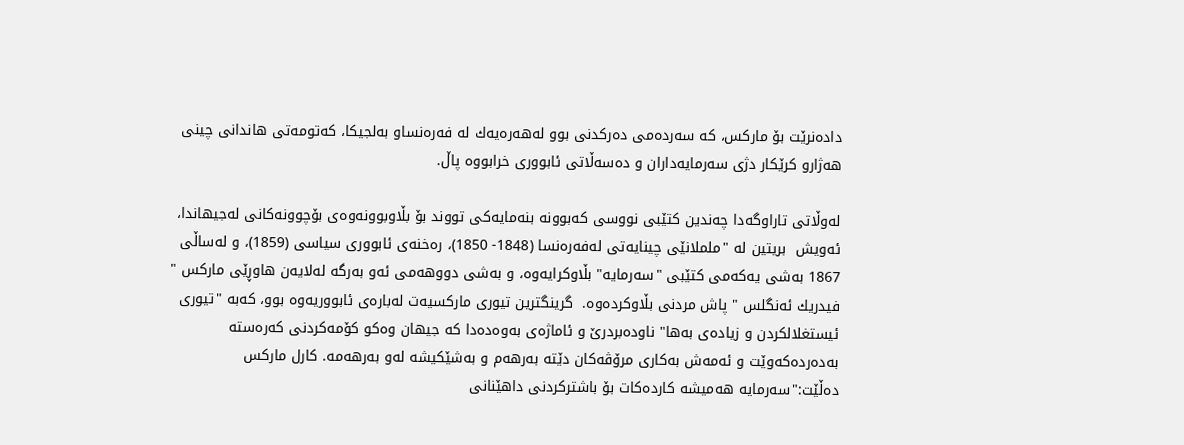داده‌نرێت بۆ ماركس، كه‌ سه‌رده‌می ده‌ركدنی بوو له‌هه‌ره‌یه‌ك له‌ فه‌ره‌نساو به‌لجیكا، كه‌تومه‌تی هاندانی چینی هه‌ژارو كرێكار دژی سه‌رمایه‌داران و ده‌سه‌ڵاتی ئابووری خرابووه‌ پاڵ.

له‌وڵاتی تاراوگه‌دا چه‌ندین كتێبی نووسی كه‌بوونه‌ بنه‌مایه‌كی تووند بۆ بڵاوبوونه‌وه‌ی بۆچوونه‌كانی له‌جیهاندا، ئه‌ویش  بریتین له‌ "ململانێی چینایه‌تی له‌فه‌ره‌نسا (1848- 1850)، ره‌خنه‌ی ئابووری سیاسی (1859)، و له‌ساڵی 1867 به‌شی یه‌كه‌می كتێبی "سه‌رمایه‌" بڵاوكرایه‌وه‌، و به‌شی دووهه‌می ئه‌و به‌رگه‌ له‌لایه‌ن هاوڕێی ماركس " فیدریك ئه‌نگلس " پاش مردنی بڵاوكرده‌وه‌.  گرینگترین تیوری ماركسیه‌ت له‌باره‌ی ئابووریه‌وه‌ بوو، كه‌به‌ "تیوری ئیستغلالكردن و زیاده‌ی به‌ها" ناوده‌بردرێ‌ و ئاماژه‌ی به‌وه‌ده‌دا كه‌ جیهان وه‌كو كۆمه‌كردنی كه‌ره‌سته‌ به‌ده‌رده‌كه‌وێت و ئه‌مه‌ش به‌كاری مرۆڤه‌كان دێته‌ به‌رهه‌م و به‌شێكیشه‌ له‌و به‌رهه‌مه‌. كارل ماركس ده‌ڵێت:"سه‌رمایه‌ هه‌میشه‌ كارده‌كات بۆ باشتركردنی داهێنانی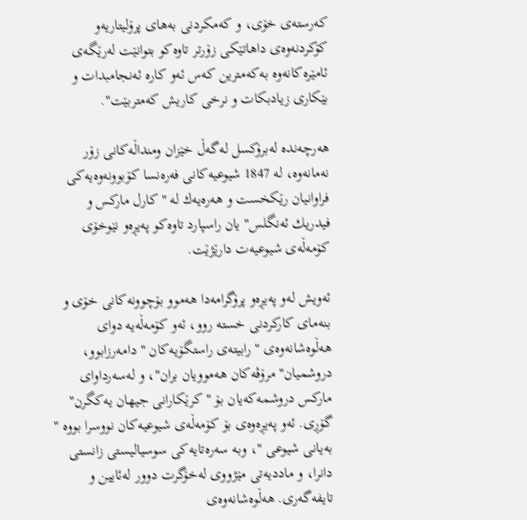كه‌رسته‌ی خۆی، و كه‌مكردنی به‌های پرۆلیتاریه‌و كۆكردنه‌وه‌ی داهاتێكی زۆرتر تاوه‌كو بتوانێت له‌رێگه‌ی ئامێره‌كانه‌وه‌ به‌كه‌مترین كه‌س ئه‌و كاره‌ ئه‌نجامبدات و بێكاری زیادبكات و نرخی كاریش كه‌متربێت".

هه‌رچه‌نده‌ له‌برۆكسل له‌گه‌ڵ خێزان ومنداڵه‌كانی زۆر نه‌مانه‌وه‌، له‌ 1847 شیوعیه‌كانی فه‌ره‌نسا كۆبوونه‌وه‌یه‌كی فراوانیان رێكخست و هه‌ره‌یه‌ك له‌ " كارل ماركس و فیدریك ئه‌نگلس" یان راسپارد تاوه‌كو په‌یڕه‌و نێوخۆی كۆمه‌ڵه‌ی شیوعیه‌ت دارێژێت.

ئه‌ویش له‌و په‌یڕه‌و پرۆگرامه‌دا هه‌موو بۆچوونه‌كانی خۆی و بنه‌مای كاركردنی خسته‌ روو، ئه‌و كۆمه‌ڵه‌یه‌ دوای هه‌ڵوه‌شانه‌وه‌ی " رابیته‌ی راستگۆیه‌كان " دامه‌رزابوو، دروشمیان" مرۆڤه‌كان هه‌موویان بران"، و له‌سه‌رداوای ماركس دروشمه‌كه‌یان بۆ " كرێكارانی جیهان یه‌كگرن" گۆڕی. ئه‌و په‌یڕه‌وه‌ی بۆ كۆمه‌ڵه‌ی شیوعیه‌كان نووسرا بووه‌ " به‌یانی شیوعی "، وبه‌ سه‌ره‌تایه‌كی سوسیالیستی زانستی دانرا، و ماددیه‌تی مێژووی له‌خۆگرت دوور له‌ئایین و تایفه‌گه‌ری. هه‌ڵوه‌شانه‌وه‌ی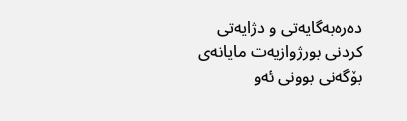ده‌ره‌به‌گایه‌تی و دژایه‌تی كردنی بورژوازیه‌ت مایانه‌ی بۆگه‌نی بوونی ئه‌و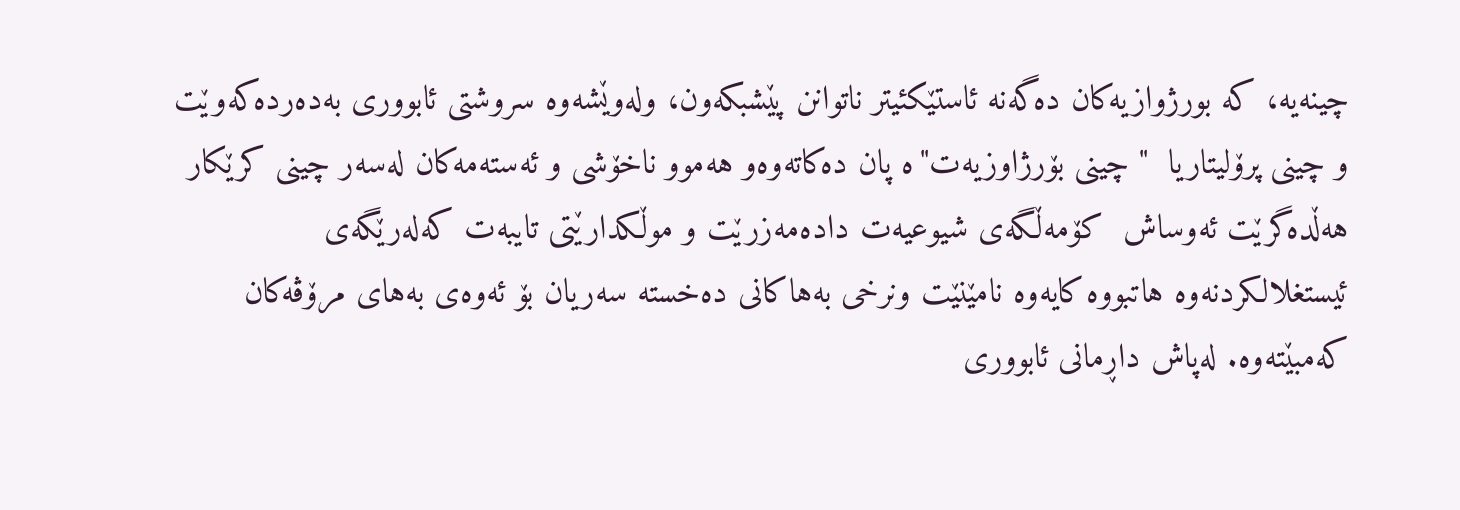چینه‌یه‌، كه‌ بورژوازیه‌كان ده‌گه‌نه‌ ئاستێكئیتر ناتوانن پێشبكه‌ون، وله‌وێشه‌وه‌ سروشتی ئابووری به‌ده‌رده‌كه‌وێت و چینی پرۆلیتاریا  " چینی بۆرژاوزیه‌ت"ه‌ پان ده‌كاته‌وه‌و هه‌موو ناخۆشی و ئه‌سته‌مه‌كان له‌سه‌ر چینی كرێكار هه‌ڵده‌گرێت ئه‌وساش  كۆمه‌ڵگه‌ی شیوعیه‌ت داده‌مه‌زرێت و موڵكدارێتی تایبه‌ت كه‌له‌رێگه‌ی ئیستغلالكردنه‌وه‌ هاتبووه‌ كایه‌وه‌ نامێنێت ونرخی به‌هاكانی ده‌خسته‌ سه‌ریان بۆ ئه‌وه‌ی به‌های مرۆڤه‌كان كه‌مبێته‌وه‌. له‌پاش داڕمانی ئابووری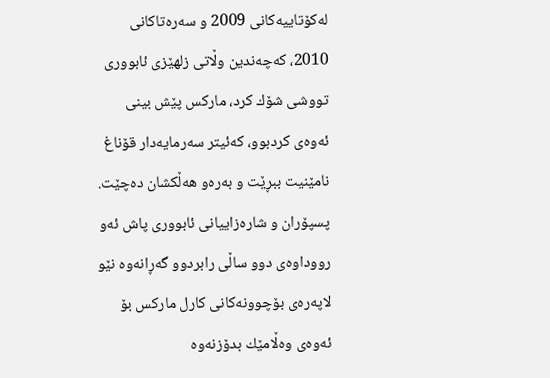له‌كۆتاییه‌كانی 2009 و سه‌ره‌تاكانی 2010، كه‌چه‌ندین وڵاتی زلهێزی ئابووری تووشی شۆك كرد، ماركس پێش بینی ئه‌وه‌ی كردبوو، كه‌ئیتر سه‌رمایه‌دار قۆناغ نامێنیت ببڕێت و به‌ره‌و هه‌ڵكشان ده‌چێت. پسپۆران و شاره‌زاییانی ئابووری پاش ئه‌و رووداوه‌ی دوو ساڵی رابردوو گه‌ڕانه‌وه‌ نێو لاپه‌ره‌ی بۆچوونه‌كانی كارل ماركس بۆ ئه‌وه‌ی وه‌ڵامێك بدۆزنه‌وه‌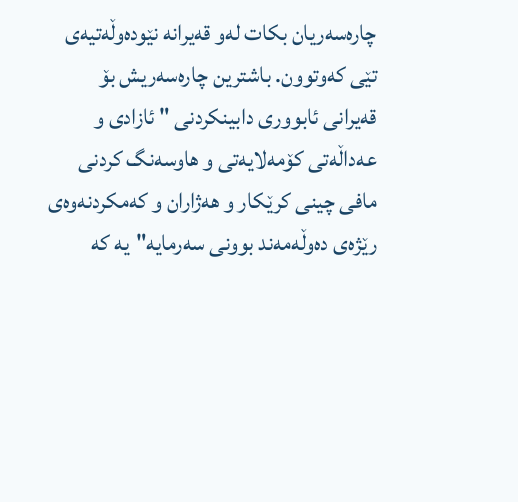چاره‌سه‌ریان بكات له‌و قه‌یرانه‌ نێوده‌وڵه‌تیه‌ی تێی كه‌وتوون. باشترین چاره‌سه‌ریش بۆ قه‌یرانی ئابووری دابینكردنی " ئازادی و عه‌داڵه‌تی كۆمه‌لایه‌تی و هاوسه‌نگ كردنی مافی چینی كرێكار و هه‌ژاران و كه‌مكردنه‌وه‌ی رێژه‌ی ده‌وڵه‌مه‌ند بوونی سه‌رمایه‌"یه‌ كه‌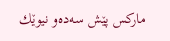ماركس پێش سه‌ده‌و نیوێك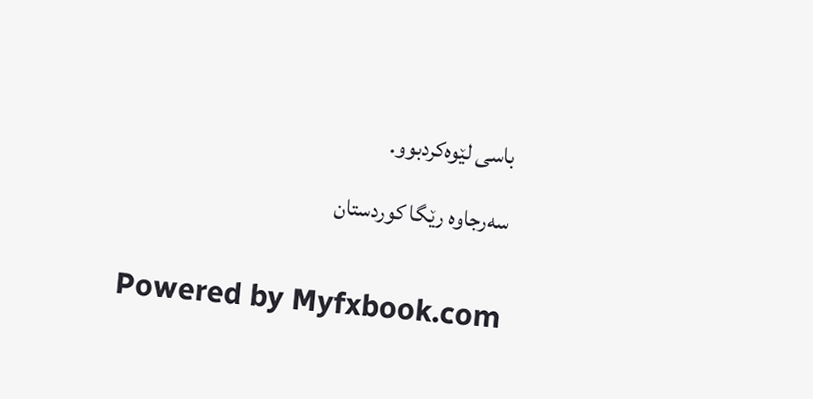باسی لێوه‌كردبوو.

سه‌رجاوه‌ رێگا كوردستان


Powered by Myfxbook.com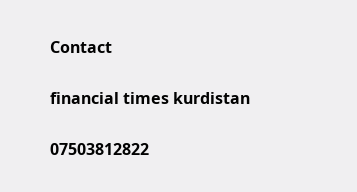Contact

financial times kurdistan

07503812822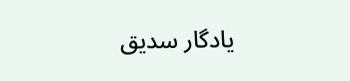یادگار سدیق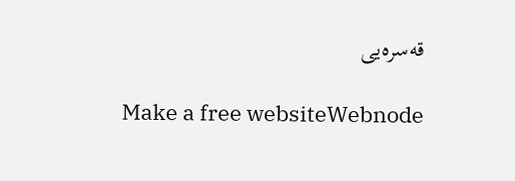قه‌سره‌یی

Make a free websiteWebnode